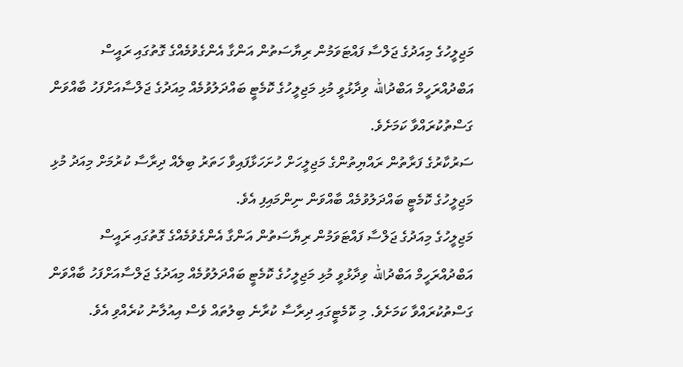މަޖިލީހުގެ މިއަދުގެ ޖަލްސާ ފައްޓަވަމުން ރިޔާސަތުން އަންގާ އެންގެވުމެއްގެ ގޮތުގައި ރައީސް އަބްދުއްރަހީމް އަބްދުالله ވިދާޅުވީ މުޅި މަޖިލީހުގެ ކޮމެޓީ ބައްދަލުވުމެއް މިއަދުގެ ޖަލްސާއަށްފަހު ބާއްވަން ގަސްތުކުރައްވާ ކަމަށެވެ.
ސަރުކާރުގެ ފަރާތުން ރައްޔިތުންގެ މަޖިލީހަށް ހުށަހަޅާފައިވާ ހަތަރު ބިލެއް ދިރާސާ ކުރުމަށް މިއަދު މުޅި މަޖިލީހުގެ ކޮމެޓީ ބައްދަލުވުމެއް ބާއްވަން ނިންމައިފި އެވެ.
މަޖިލީހުގެ މިއަދުގެ ޖަލްސާ ފައްޓަވަމުން ރިޔާސަތުން އަންގާ އެންގެވުމެއްގެ ގޮތުގައި ރައީސް އަބްދުއްރަހީމް އަބްދުالله ވިދާޅުވީ މުޅި މަޖިލީހުގެ ކޮމެޓީ ބައްދަލުވުމެއް މިއަދުގެ ޖަލްސާއަށްފަހު ބާއްވަން ގަސްތުކުރައްވާ ކަމަށެވެ. މި ކޮމެޓީގައި ދިރާސާ ކުރާނެ ބިލުތައް ވެސް އިއުލާނު ކުރެއްވި އެވެ.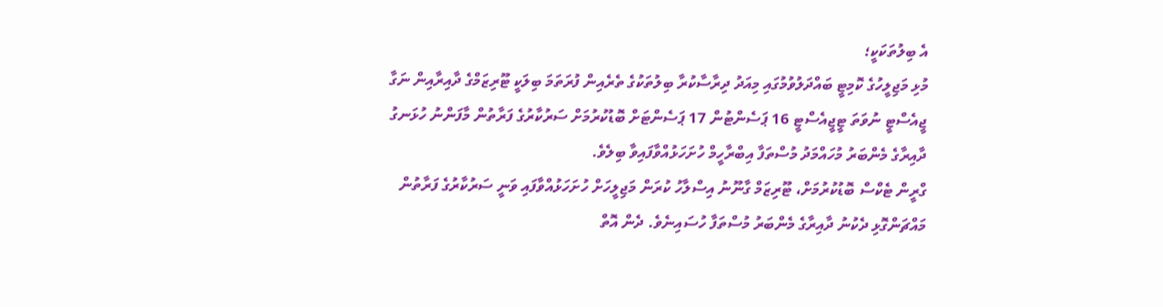އެ ބިލުތަކަކީ؛
މުޅި މަޖިލީހުގެ ކޮމިޓީ ބައްދަލުވުމުގައި މިއަދު ދިރާސާކުރާ ބިލުތަކުގެ ތެރެއިން ފުރަތަމަ ބިލަކީ ޓޫރިޒަމްގެ ދާއިރާއިން ނަގާ ޖީއެސްޓީ ނުވަތަ ޓީޖީއެސްޓީ 16 ޕަސެންޓުން 17 ޕަސެންޓަށް ބޮޑުކުރުމަށް ސަރުކާރުގެ ފަރާތުން މާފަންނު ހުޅަނގު ދާއިރާގެ މެންބަރު މުހައްމަދު މުސްތަފާ އިބްރާހީމް ހުށަހަޅުއްވާފައިވާ ބިލެވެ.
ގްރީން ޓެކްސް ބޮޑުކުރުމަށް، ޓޫރިޒަމް ގާނޫނު އިސްލާހު ކުރަން މަޖިލީހަށް ހުށަހަޅުއްވާފައި ވަނީ ސަރުކާރުގެ ފަރާތުން މައްޗަންގޮޅި ދެކުނު ދާއިރާގެ މެންބަރު މުސްތަފާ ހުސައިނެވެ. ދެން އޮތް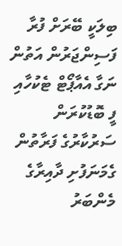ބިލަކީ ބޭރަށް ފުރާ ފަސިންޖަރުން އަތުން ނަގާ އެއާޕޯޓް ޓެކުހާއި ފީ ބޮޑުކުރަން ސަރުކާރުގެ ފަރާތުން ގެމަނަފުށި ދާއިރާގެ މެންބަރު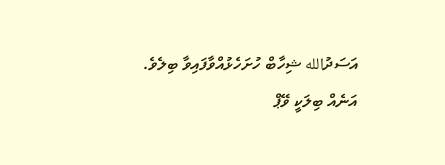އަސަދުالله ޝިހާބް ހުށަހެޅުއްވާފައިވާ ބިލެވެ.
އަނެއް ބިލަކީ ވޭޕް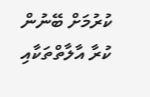ކުރުމަށް ބޭނުން ކުރާ އާލާތްތަކާއި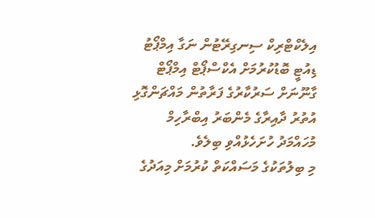އިލެކްޓްރިކް ސިނގިރޭޓުން ނަގާ އިމްޕޯޓު ޑިއުޓީ ބޮޑުކުރުމަށް އެކްސްޕޯޓް އިމްޕޯޓް ގާނޫނަށް ސަރުކާރުގެ ފަރާތުން މައްޗަންގޮޅި އުތުރު ދާއިރާގެ މެންބަރު އިބްރާހިމް މުހައްމަދު ހުށަހެޅުއްވި ބިލެވެ.
މި ބިލުތަކުގެ މަސައްކަތް ކުރުމަށް މިއަދުގެ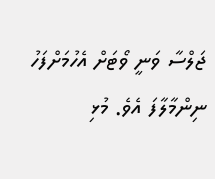ޖަލްސާ ވަނީ ވޯޓަށް އެހުމަށްފަހު ނިންމާލާފަ އެވެ. މުޅި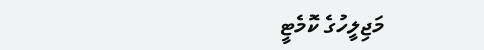މަޖިލީހުގެ ކޮމެޓީ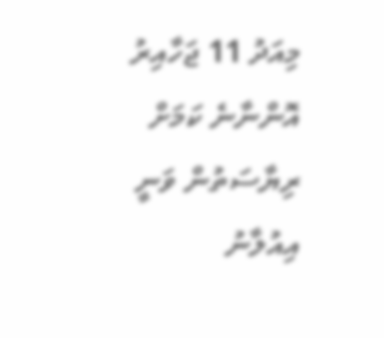މިއަދު 11 ޖަހާއިރު އޮންނާނެ ކަމަށް ރިޔާސަތުން ވަނީ އިއުލާނު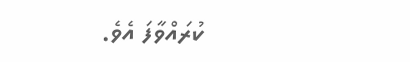ކުރައްވާފަ އެވެ.